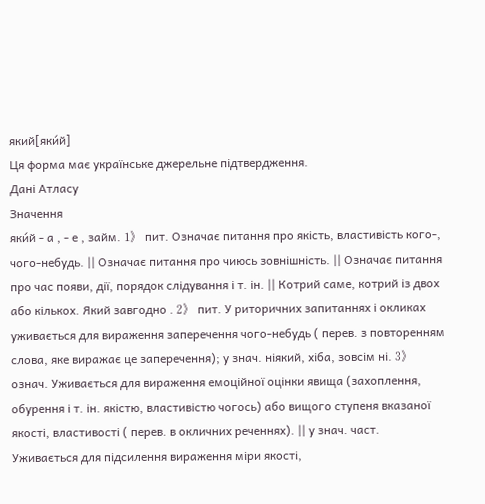який[яки́й]
Ця форма має українське джерельне підтвердження.
Дані Атласу
Значення
яки́й - а , - е , займ. 1》 пит. Означає питання про якість, властивість кого-, чого-небудь. || Означає питання про чиюсь зовнішність. || Означає питання про час появи, дії, порядок слідування і т. ін. || Котрий саме, котрий із двох або кількох. Який завгодно . 2》 пит. У риторичних запитаннях і окликах уживається для вираження заперечення чого-небудь ( перев. з повторенням слова, яке виражає це заперечення); у знач. ніякий, хіба, зовсім ні. 3》 означ. Уживається для вираження емоційної оцінки явища (захоплення, обурення і т. ін. якістю, властивістю чогось) або вищого ступеня вказаної якості, властивості ( перев. в окличних реченнях). || у знач. част. Уживається для підсилення вираження міри якості,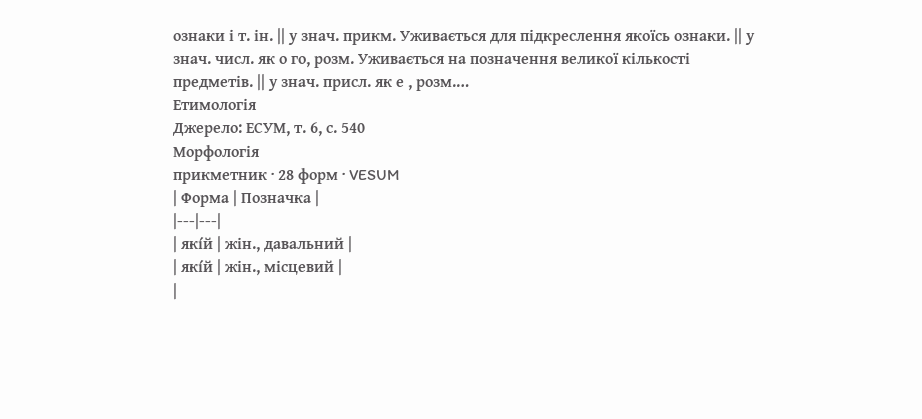ознаки і т. ін. || у знач. прикм. Уживається для підкреслення якоїсь ознаки. || у знач. числ. як о го, розм. Уживається на позначення великої кількості предметів. || у знач. присл. як е , розм.…
Етимологія
Джерело: ЕСУМ, т. 6, с. 540
Морфологія
прикметник · 28 форм · VESUM
| Форма | Позначка |
|---|---|
| які́й | жін., давальний |
| які́й | жін., місцевий |
|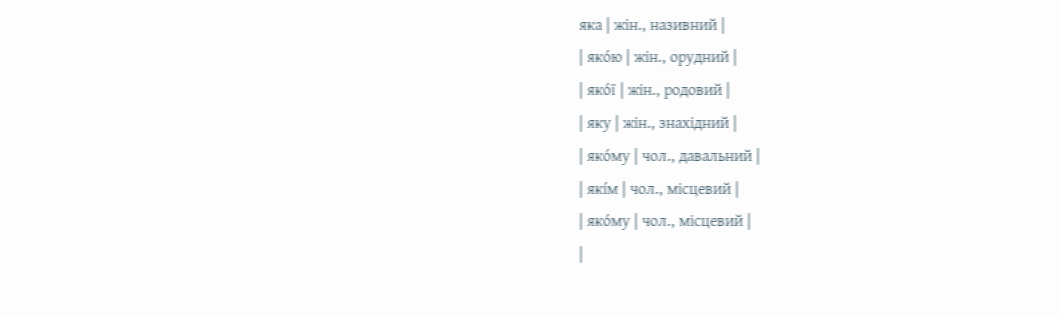яка | жін., називний |
| яко́ю | жін., орудний |
| яко́ї | жін., родовий |
| яку | жін., знахідний |
| яко́му | чол., давальний |
| які́м | чол., місцевий |
| яко́му | чол., місцевий |
|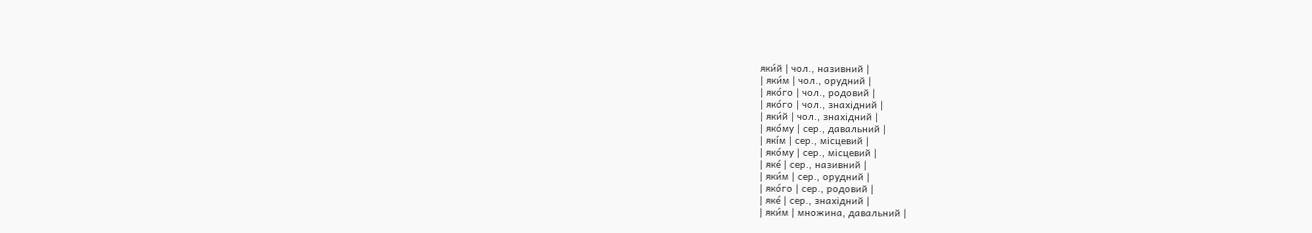яки́й | чол., називний |
| яки́м | чол., орудний |
| яко́го | чол., родовий |
| яко́го | чол., знахідний |
| яки́й | чол., знахідний |
| яко́му | сер., давальний |
| які́м | сер., місцевий |
| яко́му | сер., місцевий |
| яке́ | сер., називний |
| яки́м | сер., орудний |
| яко́го | сер., родовий |
| яке́ | сер., знахідний |
| яки́м | множина, давальний |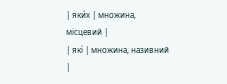| яки́х | множина, місцевий |
| які́ | множина, називний |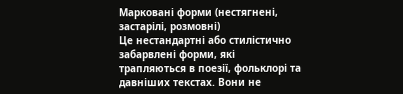Марковані форми (нестягнені, застарілі, розмовні)
Це нестандартні або стилістично забарвлені форми, які трапляються в поезії, фольклорі та давніших текстах. Вони не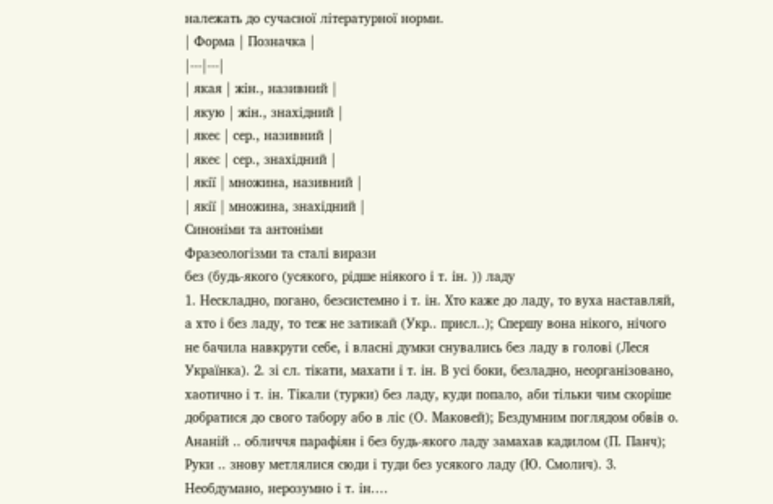належать до сучасної літературної норми.
| Форма | Позначка |
|---|---|
| якая | жін., називний |
| якую | жін., знахідний |
| якеє | сер., називний |
| якеє | сер., знахідний |
| якії | множина, називний |
| якії | множина, знахідний |
Синоніми та антоніми
Фразеологізми та сталі вирази
без (будь-якого (усякого, рідше ніякого і т. ін. )) ладу
1. Нескладно, погано, безсистемно і т. ін. Хто каже до ладу, то вуха наставляй, а хто і без ладу, то теж не затикай (Укр.. присл..); Спершу вона нікого, нічого не бачила навкруги себе, і власні думки снувались без ладу в голові (Леся Українка). 2. зі сл. тікати, махати і т. ін. В усі боки, безладно, неорганізовано, хаотично і т. ін. Тікали (турки) без ладу, куди попало, аби тільки чим скоріше добратися до свого табору або в ліс (О. Маковей); Бездумним поглядом обвів о. Ананій .. обличчя парафіян і без будь-якого ладу замахав кадилом (П. Панч); Руки .. знову метлялися сюди і туди без усякого ладу (Ю. Смолич). 3. Необдумано, нерозумно і т. ін.…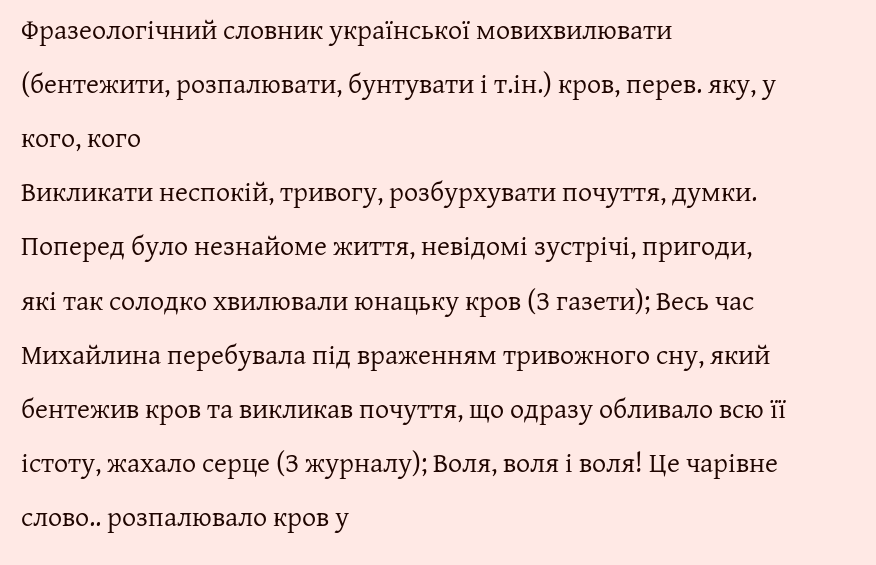Фразеологічний словник української мовихвилювати (бентежити, розпалювати, бунтувати і т.ін.) кров, перев. яку, у кого, кого
Викликати неспокій, тривогу, розбурхувати почуття, думки. Поперед було незнайоме життя, невідомі зустрічі, пригоди, які так солодко хвилювали юнацьку кров (З газети); Весь час Михайлина перебувала під враженням тривожного сну, який бентежив кров та викликав почуття, що одразу обливало всю її істоту, жахало серце (З журналу); Воля, воля і воля! Це чарівне слово.. розпалювало кров у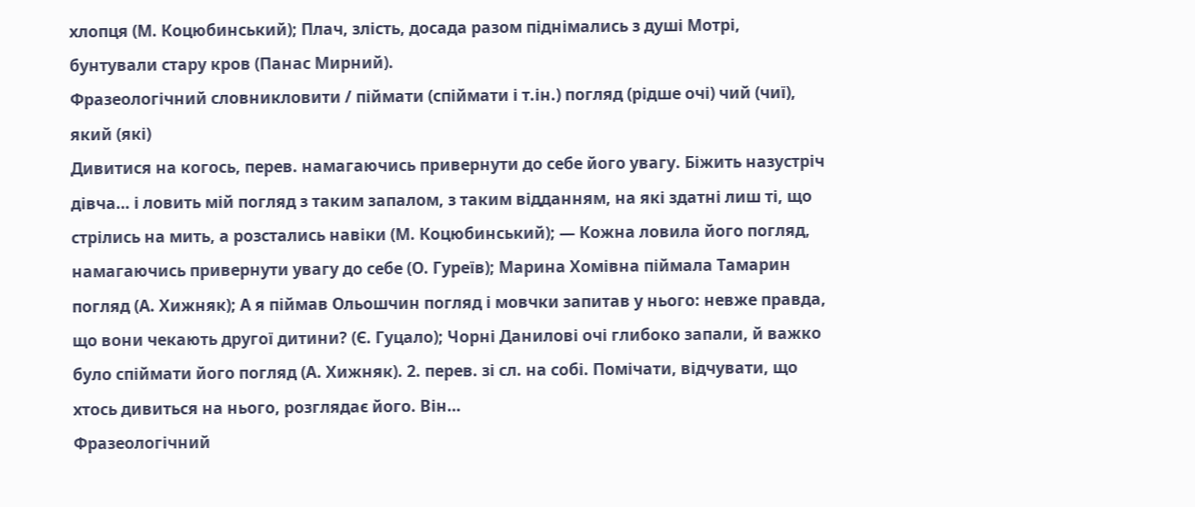хлопця (М. Коцюбинський); Плач, злість, досада разом піднімались з душі Мотрі, бунтували стару кров (Панас Мирний).
Фразеологічний словникловити / піймати (спіймати і т.ін.) погляд (рідше очі) чий (чиї), який (які)
Дивитися на когось, перев. намагаючись привернути до себе його увагу. Біжить назустріч дівча… і ловить мій погляд з таким запалом, з таким відданням, на які здатні лиш ті, що стрілись на мить, а розстались навіки (М. Коцюбинський); — Кожна ловила його погляд, намагаючись привернути увагу до себе (О. Гуреїв); Марина Хомівна піймала Тамарин погляд (А. Хижняк); А я піймав Ольошчин погляд і мовчки запитав у нього: невже правда, що вони чекають другої дитини? (Є. Гуцало); Чорні Данилові очі глибоко запали, й важко було спіймати його погляд (А. Хижняк). 2. перев. зі сл. на собі. Помічати, відчувати, що хтось дивиться на нього, розглядає його. Він…
Фразеологічний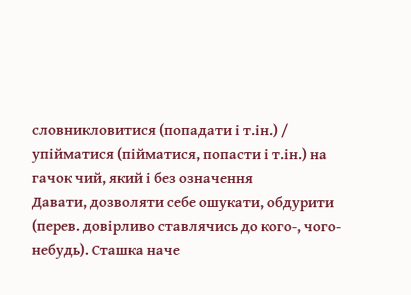словникловитися (попадати і т.ін.) / упійматися (пійматися, попасти і т.ін.) на гачок чий, який і без означення
Давати, дозволяти себе ошукати, обдурити (перев. довірливо ставлячись до кого-, чого-небудь). Сташка наче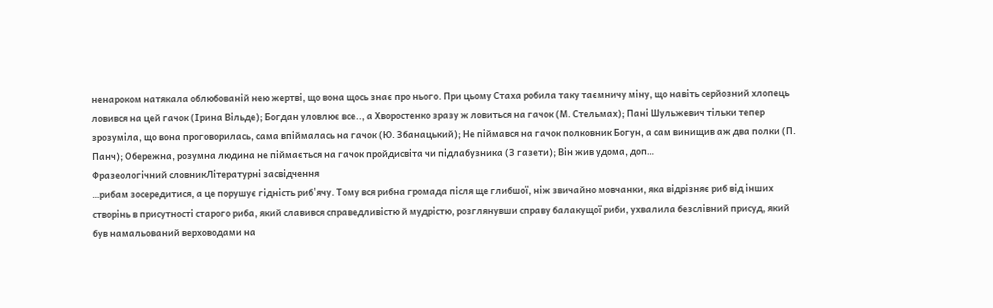ненароком натякала облюбованій нею жертві, що вона щось знає про нього. При цьому Стаха робила таку таємничу міну, що навіть серйозний хлопець ловився на цей гачок (Ірина Вільде); Богдан уловлює все.., а Хворостенко зразу ж ловиться на гачок (М. Стельмах); Пані Шульжевич тільки тепер зрозуміла, що вона проговорилась, сама впіймалась на гачок (Ю. Збанацький); Не піймався на гачок полковник Богун, а сам винищив аж два полки (П. Панч); Обережна, розумна людина не піймається на гачок пройдисвіта чи підлабузника (З газети); Він жив удома, доп…
Фразеологічний словникЛітературні засвідчення
…рибам зосередитися, а це порушує гідність риб'ячу. Тому вся рибна громада після ще глибшої, ніж звичайно мовчанки, яка відрізняє риб від інших створінь в присутності старого риба, який славився справедливістю й мудрістю, розглянувши справу балакущої риби, ухвалила безслівний присуд, який був намальований верховодами на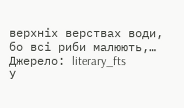верхніх верствах води, бо всі риби малюють,…
Джерело: literary_fts
У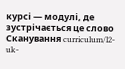курсі — модулі, де зустрічається це слово
Сканування curriculum/l2-uk-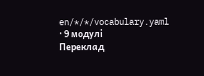en/*/*/vocabulary.yaml · 9 модулі
Переклад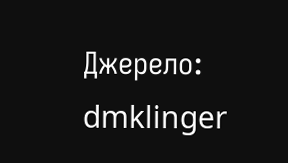Джерело: dmklinger